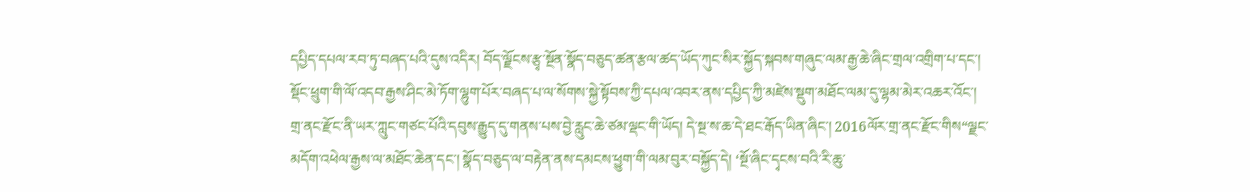དཔྱིད་དཔལ་རབ་ཏུ་བཞད་པའི་དུས་འདིར། བོད་ལྗོངས་རྩྭ་སྔོན་སྣོད་བཅུད་ཚན་རྩལ་ཚད་ཡོད་ཀུང་སིར་སྐྱོད་སྐབས་གཞུང་ལམ་རྒྱ་ཆེ་ཞིང་གྲལ་འགྲིག་པ་དང་། སྡོང་ཕྲུག་གི་ལོ་འདབ་རྒྱས་ཤིང་མེ་ཏོག་ལྷུག་པོར་བཞད་པ་ལ་སོགས་སྐྱེ་སྟོབས་ཀྱི་དཔལ་འབར་ནས་དཔྱིད་ཀྱི་མཛེས་སྡུག་མཐོང་ལམ་དུ་ལྷམ་མེར་འཆར་འོང་།
གྲ་ནང་རྫོང་ནི་ཡར་ཀླུང་གཙང་པོའི་དབུས་རྒྱུད་དུ་གནས་པས་བྱེ་རླུང་ཆེ་ཙམ་ལྡང་གི་ཡོད། དེ་སྔ་ས་ཆ་དེ་ཐང་རྒོད་ཡིན་ཞིང་། 2016ལོར་གྲ་ནང་རྫོང་གིས“ལྗང་མདོག་འཕེལ་རྒྱས་ལ་མཐོང་ཆེན་དང་། སྣོད་བཅུད་ལ་བརྟེན་ནས་དམངས་ཕྱུག་གི་ལམ་བུར་བསྐྱོད་དེ། ‘སྔོ་ཞིང་དྭངས་བའི་རི་ཆུ་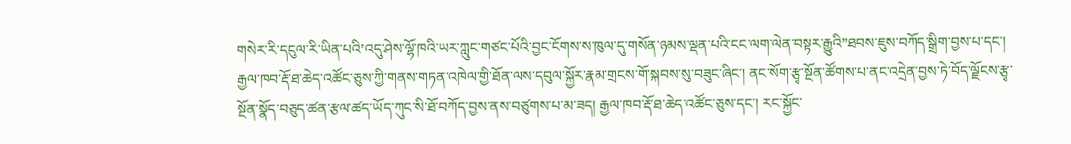གསེར་རི་དངུལ་རི་ཡིན་པའི’འདུ་ཤེས་ལྷོ་ཁའི་ཡར་ཀླུང་གཙང་པོའི་བྱང་ངོགས་ས་ཁུལ་དུ་གསོན་ཉམས་ལྡན་པའི་ངང་ལག་ལེན་བསྟར་རྒྱུའི”ཐབས་ཇུས་བཀོད་སྒྲིག་བྱས་པ་དང་། རྒྱལ་ཁབ་རྡོ་ཐ་ཆེད་འཚོང་ཅུས་ཀྱི་གནས་གཏན་འཁེལ་གྱི་ཐོན་ལས་དབུལ་སྐྱོར་རྣམ་གྲངས་གོ་སྐབས་སུ་བཟུང་ཞིང་། ནང་སོག་རྩྭ་སྔོན་ཚོགས་པ་ནང་འདྲེན་བྱས་ཏེ་བོད་ལྗོངས་རྩྭ་སྔོན་སྣོད་བཅུད་ཚན་རྩལ་ཚད་ཡོད་ཀུང་སི་ཐོ་བཀོད་བྱས་ནས་བཙུགས་པ་མ་ཟད། རྒྱལ་ཁབ་རྡོ་ཐ་ཆེད་འཚོང་ཅུས་དང་། རང་སྐྱོང་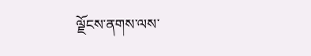ལྗོངས་ནགས་ལས་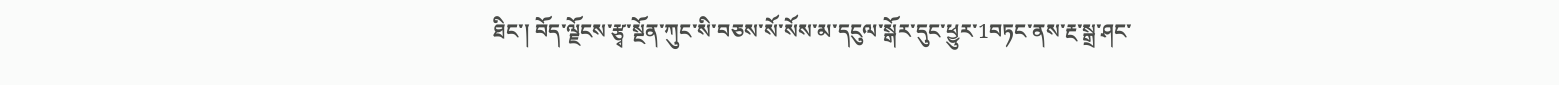ཐིང་། བོད་ལྗོངས་རྩྭ་སྔོན་ཀུང་སི་བཅས་སོ་སོས་མ་དངུལ་སྒོར་དུང་ཕྱུར་1བཏང་ནས་རྔ་སྒྲ་ཤང་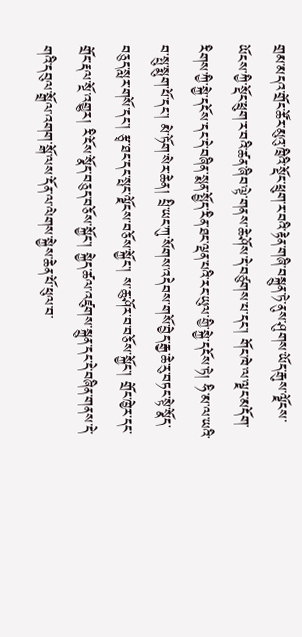གྲམ་མདའ་གྲོང་ཚོར་མུའུ་ཁྲིའི་སྡོང་ཕྲུག་ར་བའི་རྟེན་གཞི་བསྐྲུན་ཏེ་ནུས་ཤུགས་ཡོད་རྒུས་ལྗོངས་ཡོངས་ཀྱི་སྡོང་ཕྲུག་ར་བའི་ཚན་ཞིབ་ལྟེ་གནས་ཆེ་ཤོས་དེ་བཙུགས་པ་དང་། གོང་ཁེ་ལ་ལྗང་མདོག་རིགས་ཀྱི་སྐྱེ་དངོས་དང་དེ་བཞིན་སྨན་སྤྱོད་རིན་ཐང་ལྡན་པའི་རང་ཡུལ་གྱི་སྐྱེ་དངོས་ཏེ། ཧི་མ་ལ་ཡའི་བ་སྤུ་སྨུག་པོ་དང་། མེ་ཏོག་སེར་ཆེན། པྲི་ཡང་ཀུ་སོགས་འདེབས་གསོ་བྱེད་རྒྱ་ཆེ་རུ་བཏང་སྟེ་སྣོད་བཅུད་སླར་གསོ་དང་། རྩྭ་ཐང་དང་སྤང་ལྗོངས་བཅོས་སྐྱོང་། ས་ཆུ་ཤོར་བ་བཅོས་སྐྱོང་། གྲོང་ཁྱེར་དང་གྲོང་རྡལ་སྔོ་འགྱུར། རི་ངོས་སྣོད་བཅུད་བཅོས་སྐྱོང་། སྐྱེད་ཚལ་འཛུགས་སྐྲུན་དང་དེ་བཞིན་གནས་དེ་གའི་དབུལ་སྒྲོལ་འགག་སྒོ་ལས་དོན་ལ་ལེགས་སྐྱེས་ཆེན་པོ་ཕུལ་བ་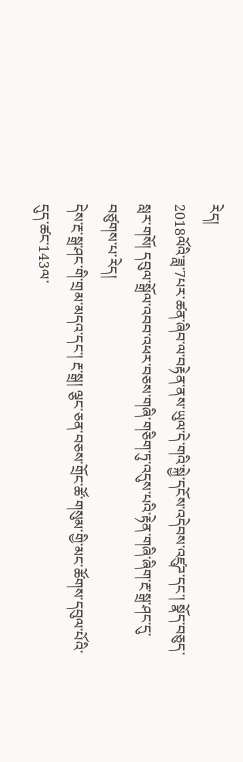རེད།
2018ལོའི་ཟླ་7པར་ཚན་ཞིབ་ལ་བརྟེན་ནས་ཡུལ་དེ་གའི་སྐྱེ་དངོས་འདེབས་འཛུཌ་དང་། སྣོད་བཅུད་སླར་གསོ། དབུལ་སྒྲོལ་འབབ་འཕར་བཅས་གཞི་གཅིག་ཏུ་འདུས་པའི་རྟེན་གཞི་ཞིག་རྔ་སྒྲ་ཤང་དུ་བཙུགས་པ་རེད།
དེས་རྔ་སྒྲ་ཤང་གི་གྲམ་མདའ་དང་། རྔ་སྒྲ། ལྕང་ཅན་བཅས་གྲོང་ཚོ་གསུམ་གྱི་མང་ཚོགས་དབུལ་པོའི་དུད་ཚང་143ལ་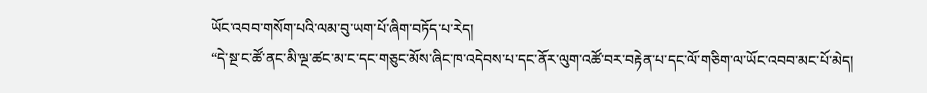ཡོང་འབབ་གསོག་པའི་ལམ་བུ་ཡག་པོ་ཞིག་བཏོད་པ་རེད།
“དེ་སྔ་ང་ཚོ་ནང་མི་ལྔ་ཚང་མ་ང་དང་གཅུང་མོས་ཞིང་ཁ་འདེབས་པ་དང་ནོར་ལུག་འཚོ་བར་བརྟེན་པ་དང་ལོ་གཅིག་ལ་ཡོང་འབབ་མང་པོ་མེད།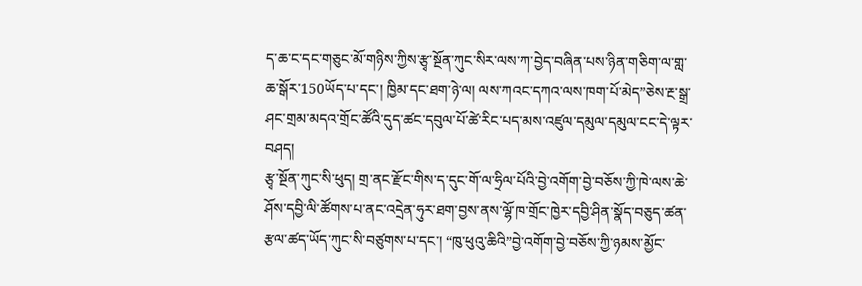ད་ཆ་ང་དང་གཅུང་མོ་གཉིས་ཀྱིས་རྩྭ་སྔོན་ཀུང་སིར་ལས་ཀ་བྱེད་བཞིན་པས་ཉིན་གཅིག་ལ་གླ་ཆ་སྒོར་150ཡོད་པ་དང་། ཁྱིམ་དང་ཐག་ཉེ་ལ། ལས་ཀའང་དཀའ་ལས་ཁག་པོ་མེད”ཅེས་རྔ་སྒྲ་ཤང་གྲམ་མདའ་གྲོང་ཚོའི་དུད་ཚང་དབུལ་པོ་ཚེ་རིང་པད་མས་འཛུལ་དམུལ་དམུལ་ངང་དེ་ལྟར་བཤད།
རྩྭ་སྔོན་ཀུང་སི་ཕུད། གྲ་ནང་རྫོང་གིས་ད་དུང་གོ་ལ་ཧྲིལ་པོའི་བྱེ་འགོག་བྱེ་བཅོས་ཀྱི་ཁེ་ལས་ཆེ་ཤོས་དབྱི་ལི་ཚོགས་པ་ནང་འདྲེན་ཧུར་ཐག་བྱས་ནས་ལྷོ་ཁ་གྲོང་ཁྱེར་དབྱི་ཤིན་སྣོད་བཅུད་ཚན་རྩལ་ཚད་ཡོད་ཀུང་སི་བཙུགས་པ་དང་། “ཁུ་ཕུའུ་ཆིའི”བྱེ་འགོག་བྱེ་བཅོས་ཀྱི་ཉམས་མྱོང་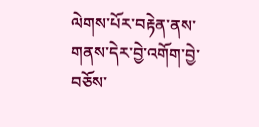ལེགས་པོར་བརྟེན་ནས་གནས་དེར་བྱེ་འགོག་བྱེ་བཅོས་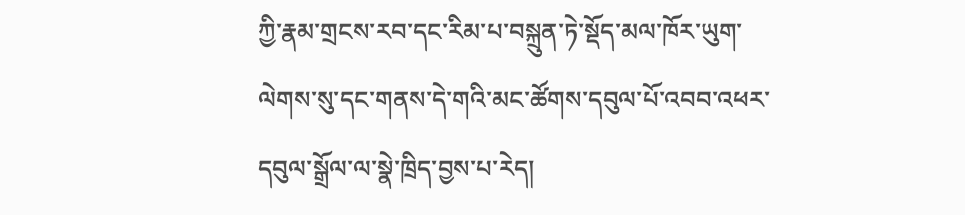ཀྱི་རྣམ་གྲངས་རབ་དང་རིམ་པ་བསྐྲུན་ཏེ་སྡོད་མལ་ཁོར་ཡུག་ལེགས་སུ་དང་གནས་དེ་གའི་མང་ཚོགས་དབུལ་པོ་འབབ་འཕར་དབུལ་སྒྲོལ་ལ་སྣེ་ཁྲིད་བྱས་པ་རེད།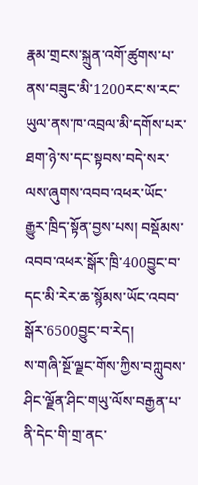རྣམ་གྲངས་སྐྲུན་འགོ་ཚུགས་པ་ནས་བཟུང་མི་1200རང་ས་རང་ཡུལ་ནས་ཁ་འབྲལ་མི་དགོས་པར་ཐག་ཉེ་ས་དང་སྟབས་བདེ་སར་ལས་ཞུགས་འབབ་འཕར་ཡོང་རྒྱུར་ཁྲིད་སྟོན་བྱས་པས། བསྡོམས་འབབ་འཕར་སྒོར་ཁྲི་400བྱུང་བ་དང་མི་རེར་ཆ་སྙོམས་ཡོང་འབབ་སྒོར་6500བྱུང་བ་རེད།
ས་གཞི་སྔོ་ལྗང་གོས་ཀྱིས་བཀླུབས་ཤིང་ལྗོན་ཤིང་གཡུ་ལོས་བརྒྱན་པ་ནི་དེང་གི་གྲ་ནང་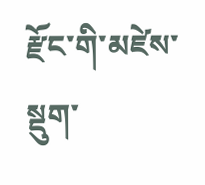རྫོང་གི་མཛེས་སྡུག་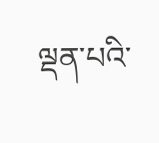ལྡན་པའི་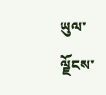ཡུལ་ལྗོངས་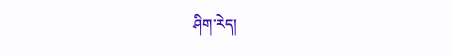ཤིག་རེད།